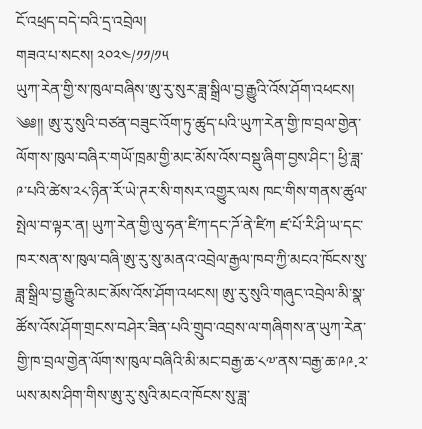ངོ་འཕྲད་བདེ་བའི་དྲ་འབྲེལ།
གཟའ་པ་སངས། ༢༠༢༤/༡༡/༡༥
ཡུཀ་རེན་གྱི་ས་ཁུལ་བཞིས་ཨུ་རུ་སུར་ཟླ་སྒྲིལ་བྱ་རྒྱུའི་འོས་ཤོག་འཕངས།
༄༅།། ཨུ་རུ་སུའི་བཙན་བཟུང་འོག་ཏུ་ཚུད་པའི་ཡུཀ་རེན་གྱི་ཁ་བྲལ་གྱེན་ལོག་ས་ཁུལ་བཞིར་གཡོ་ཁྲམ་གྱི་མང་མོས་འོས་བསྡུ་ཞིག་བྱས་ཤིང་། ཕྱི་ཟླ་༩་པའི་ཚེས་༢༨་ཉིན་རོ་ཡེ་ཊར་སི་གསར་འགྱུར་ལས ཁང་གིས་གནས་ཚུལ་སྤེལ་བ་ལྟར་ན། ཡུཀ་རེན་གྱི་ལུ་ཧན་ཛིཀ་དང་ཌོ་ནེ་ཛིཀ ཛ་པོ་རི་ཤི་ཡ་དང་ཁར་སན་ས་ཁུལ་བཞི་ཨུ་རུ་སུ་མནའ་འབྲེལ་རྒྱལ་ཁབ་ཀྱི་མངའ་ཁོངས་སུ་ཟླ་སྒྲིལ་བྱ་རྒྱུའི་མང་མོས་འོས་ཤོག་འཕངས། ཨུ་རུ་སུའི་གཞུང་འབྲེལ་མི་སྣ་ཚོས་འོས་ཤོག་གྲངས་བཤེར་ཟིན་པའི་གྲུབ་འབྲས་ལ་གཞིགས་ན་ཡུཀ་རེན་གྱི་ཁ་བྲལ་གྱེན་ལོག་ས་ཁུལ་བཞིའི་མི་མང་བརྒྱ་ཆ་༨༧་ནས་བརྒྱ་ཆ་༩༩.༢་ཡས་མས་ཤིག་གིས་ཨུ་རུ་སུའི་མངའ་ཁོངས་སུ་ཟླ་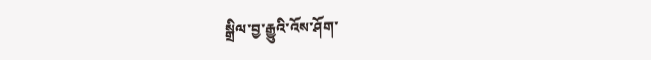སྒྲིལ་བྱ་རྒྱུའི་འོས་ཤོག་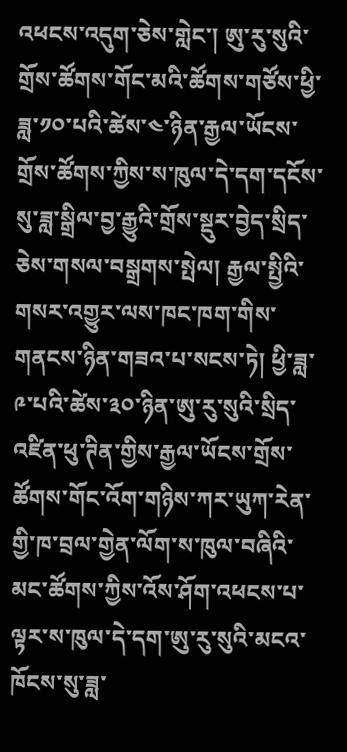འཕངས་འདུག་ཅེས་གླེང་། ཨུ་རུ་སུའི་གྲོས་ཚོགས་གོང་མའི་ཚོགས་གཙོས་ཕྱི་ཟླ་༡༠་པའི་ཚེས་༤་ཉིན་རྒྱལ་ཡོངས་གྲོས་ཚོགས་ཀྱིས་ས་ཁུལ་དེ་དག་དངོས་སུ་ཟླ་སྒྲིལ་བྱ་རྒྱུའི་གྲོས་སྡུར་བྱེད་སྲིད་ཅེས་གསལ་བསྒྲགས་སྤེལ། རྒྱལ་སྤྱིའི་གསར་འགྱུར་ལས་ཁང་ཁག་གིས་གནངས་ཉིན་གཟའ་པ་སངས་ཏེ། ཕྱི་ཟླ་༩་པའི་ཚེས་༣༠་ཉིན་ཨུ་རུ་སུའི་སྲིད་འཛིན་ཕུ་ཊིན་གྱིས་རྒྱལ་ཡོངས་གྲོས་ཚོགས་གོང་འོག་གཉིས་ཀར་ཡུཀ་རེན་གྱི་ཁ་བྲལ་གྱེན་ལོག་ས་ཁུལ་བཞིའི་མང་ཚོགས་ཀྱིས་འོས་ཤོག་འཕངས་པ་ལྟར་ས་ཁུལ་དེ་དག་ཨུ་རུ་སུའི་མངའ་ཁོངས་སུ་ཟླ་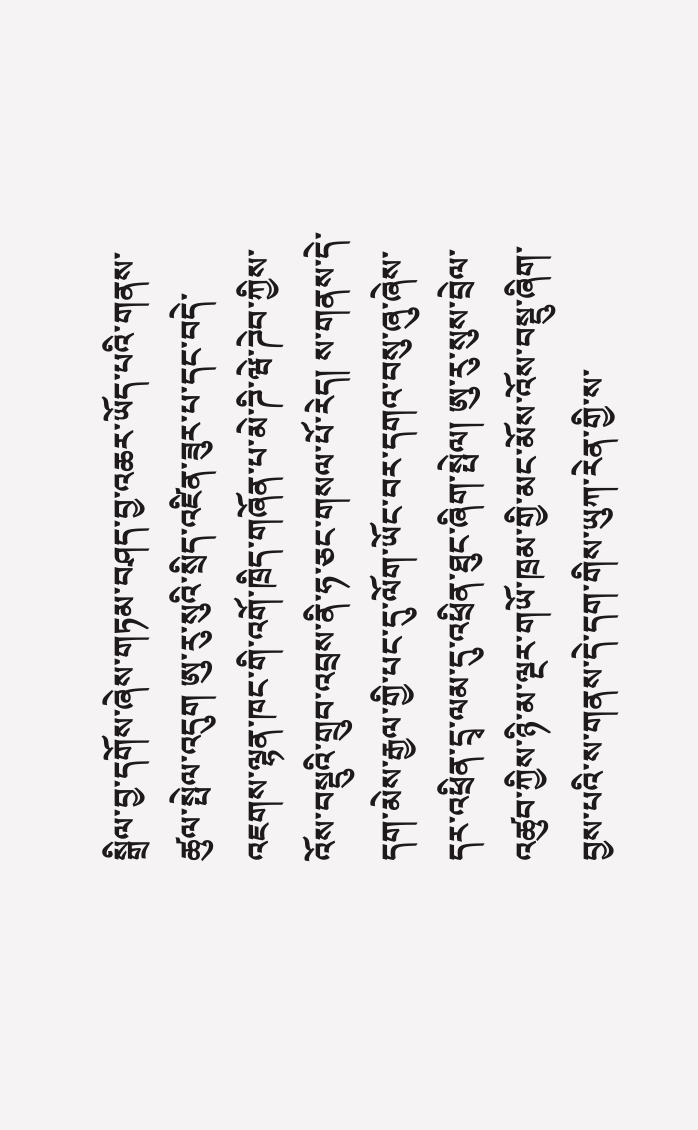སྒྲིལ་བྱ་དགོས་ཞེས་གཏམ་བཤད་བྱ་འཆར་ཡོད་པའི་གནས་ཚུལ་སྤེལ་འདུག ཨུ་རུ་སུའི་སྲིད་འཛིན་ཟུར་པ་དང་བདེ་འཇགས་ལྷན་ཁང་གི་འགོ་ཁྲིད་གཞོན་པ་མེ་ཌི་ཝེ་ཌེབ་ཀྱིས་འོས་བསྡུའི་གྲུབ་འབྲས་ནི་ཧ་ཅང་གསལ་པོ་རེད། ས་གནས་དེ་དག་མེས་རྒྱལ་གྱི་པང་དུ་ལོག་ཡོང་བར་དགའ་བསུ་ཞུ་ཞེས་དར་འཕྲིན་དྲྭ་ལམ་དུ་འཕྲིན་ཐུང་ཞིག་སྤེལ། ཨུ་རུ་སུས་བྲེལ་འཚུབ་ཀྱིས་ཉི་མ་ལྔར་གཡོ་ཁྲམ་གྱི་མང་མོས་འོས་བསྡུ་ཞིག་བྱས་པའི་ས་གནས་དེ་དག་གིས་ཡུཀ་རེན་གྱི་ས་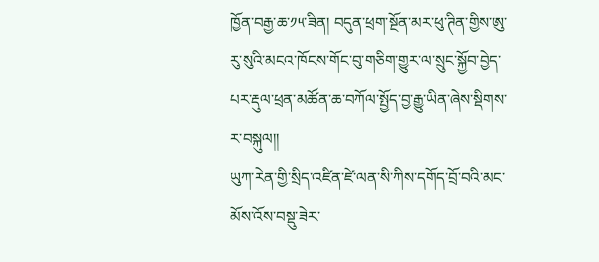ཁྱོན་བརྒྱ་ཆ་༡༥་ཟིན། བདུན་ཕྲག་སྔོན་མར་ཕུ་ཊིན་གྱིས་ཨུ་རུ་སུའི་མངའ་ཁོངས་གོང་བུ་གཅིག་གྱུར་ལ་སྲུང་སྐྱོབ་བྱེད་པར་རྡུལ་ཕྲན་མཚོན་ཆ་བཀོལ་སྤྱོད་བྱ་རྒྱུ་ཡིན་ཞེས་སྡིགས་ར་བསྐུལ།།
ཡུཀ་རེན་གྱི་སྲིད་འཛིན་ཛེ་ལན་སི་ཀིས་དགོད་བྲོ་བའི་མང་མོས་འོས་བསྡུ་ཟེར་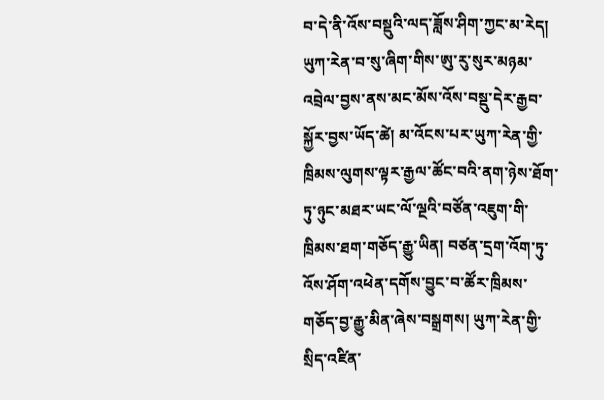བ་དེ་ནི་འོས་བསྡུའི་ལད་ཟློས་ཤིག་ཀྱང་མ་རེད། ཡུཀ་རེན་བ་སུ་ཞིག་གིས་ཨུ་རུ་སུར་མཉམ་འབྲེལ་བྱས་ནས་མང་མོས་འོས་བསྡུ་དེར་རྒྱབ་སྐྱོར་བྱས་ཡོད་ཚེ། མ་འོངས་པར་ཡུཀ་རེན་གྱི་ཁྲིམས་ལུགས་ལྟར་རྒྱལ་ཚོང་བའི་ནག་ཉེས་ཐོག་ཏུ་ཉུང་མཐར་ཡང་ལོ་ལྔའི་བཙོན་འཇུག་གི་ཁྲིམས་ཐག་གཅོད་རྒྱུ་ཡིན། བཙན་དྲག་འོག་ཏུ་འོས་ཤོག་འཕེན་དགོས་བྱུང་བ་ཚོར་ཁྲིམས་གཅོད་བྱ་རྒྱུ་མིན་ཞེས་བསྒྲགས། ཡུཀ་རེན་གྱི་སྲིད་འཛིན་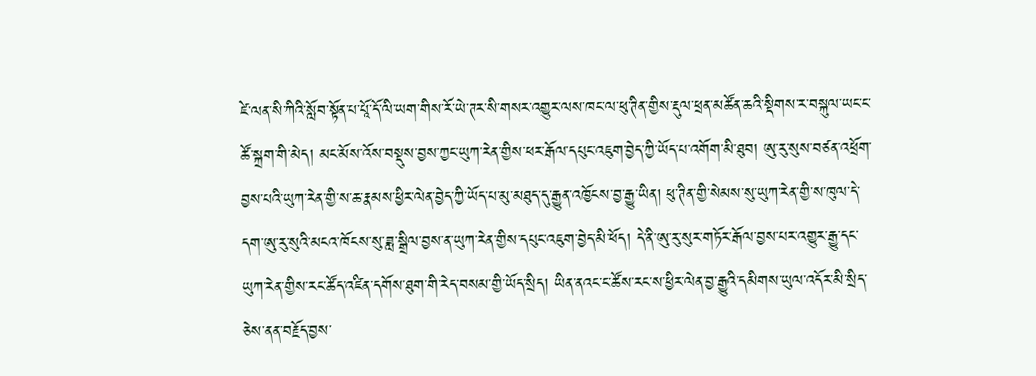ཛེ་ལན་སི་ཀིའི་སློབ་སྟོན་པ་པཱོ་དོ་ལི་ཡག་གིས་རོ་ཡེ་ཊར་སི་གསར་འགྱུར་ལས་ཁང་ལ་ཕུ་ཊིན་གྱིས་རྡུལ་ཕྲན་མཚོན་ཆའི་སྡིགས་ར་བསྐུལ་ཡང་ང་ཚོ་སྐྲག་གི་མེད། མང་མོས་འོས་བསྡུས་བྱས་ཀྱང་ཡུཀ་རེན་གྱིས་ཕར་རྒོལ་དཔུང་འཇུག་བྱེད་ཀྱི་ཡོད་པ་འགོག་མི་ཐུབ། ཨུ་རུ་སུས་བཙན་འཕྲོག་བྱས་པའི་ཡུཀ་རེན་གྱི་ས་ཆ་རྣམས་ཕྱིར་ལེན་བྱེད་ཀྱི་ཡོད་པ་མུ་མཐུད་དུ་རྒྱུན་འཁྱོངས་བྱ་རྒྱུ་ཡིན། ཕུ་ཊིན་གྱི་སེམས་སུ་ཡུཀ་རེན་གྱི་ས་ཁུལ་དེ་དག་ཨུ་རུ་སུའི་མངའ་ཁོངས་སུ་ཟླ་སྒྲིལ་བྱས་ན་ཡུཀ་རེན་གྱིས་དཔུང་འཇུག་བྱེད་མི་ཕོད། དེ་ནི་ཨུ་རུ་སུར་གཏོར་རྒོལ་བྱས་པར་འགྱུར་རྒྱུ་དང་ཡུཀ་རེན་གྱིས་རང་ཚོད་འཛིན་དགོས་ཐུག་གི་རེད་བསམ་གྱི་ཡོད་སྲིད། ཡིན་ནའང་ང་ཚོས་རང་ས་ཕྱིར་ལེན་བྱ་རྒྱུའི་དམིགས་ཡུལ་འདོར་མི་སྲིད་ཅེས་ནན་བརྗོད་བྱས་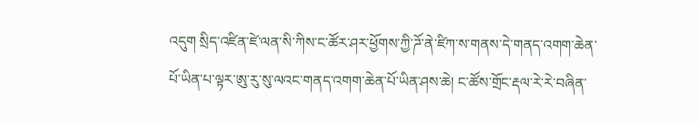འདུག སྲིད་འཛིན་ཛེ་ལན་སི་ཀིས་ང་ཚོར་ཤར་ཕྱོགས་ཀྱི་ཌོ་ནེ་ཛིཀ་ས་གནས་དེ་གནད་འགག་ཆེན་པོ་ཡིན་པ་ལྟར་ཨུ་རུ་སུ་ལའང་གནད་འགག་ཆེན་པོ་ཡིན་ཤས་ཆེ། ང་ཚོས་གྲོང་རྡལ་རེ་རེ་བཞིན་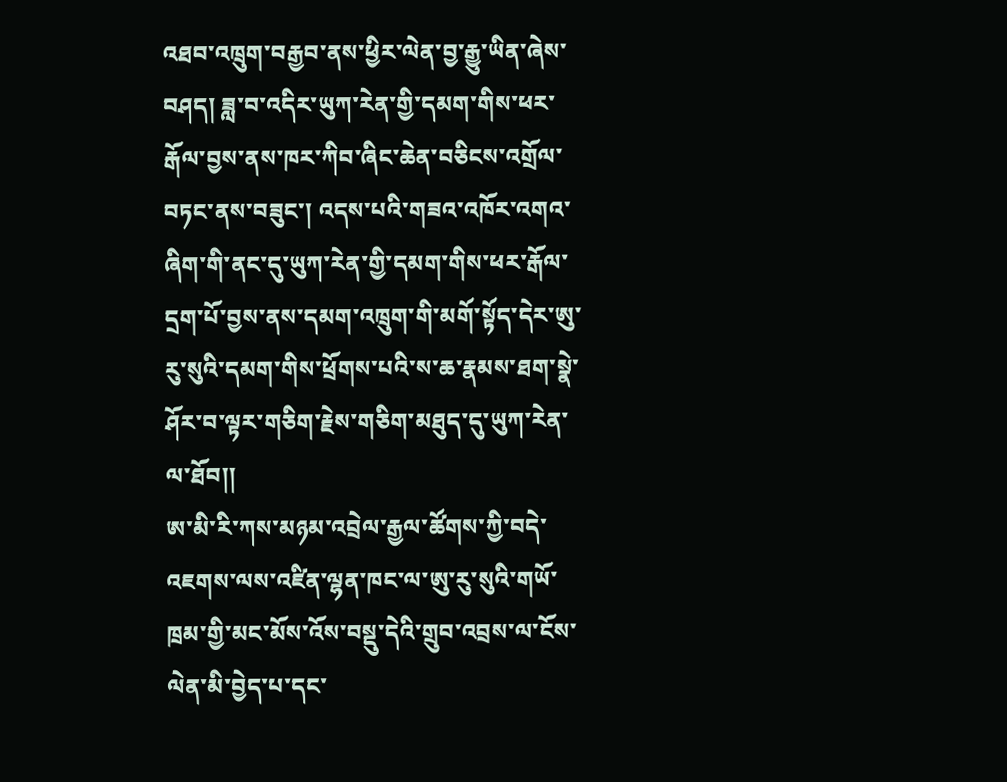འཐབ་འཁྲུག་བརྒྱབ་ནས་ཕྱིར་ལེན་བྱ་རྒྱུ་ཡིན་ཞེས་བཤད། ཟླ་བ་འདིར་ཡུཀ་རེན་གྱི་དམག་གིས་ཕར་རྒོལ་བྱས་ནས་ཁར་ཀིབ་ཞིང་ཆེན་བཅིངས་འགྲོལ་བཏང་ནས་བཟུང་། འདས་པའི་གཟའ་འཁོར་འགའ་ཞིག་གི་ནང་དུ་ཡུཀ་རེན་གྱི་དམག་གིས་ཕར་རྒོལ་དྲག་པོ་བྱས་ནས་དམག་འཁྲུག་གི་མགོ་སྟོད་དེར་ཨུ་རུ་སུའི་དམག་གིས་ཕྲོགས་པའི་ས་ཆ་རྣམས་ཐག་སྣེ་ཤོར་བ་ལྟར་གཅིག་རྗེས་གཅིག་མཐུད་དུ་ཡུཀ་རེན་ལ་ཐོབ།།
ཨ་མི་རི་ཀས་མཉམ་འབྲེལ་རྒྱལ་ཚོགས་ཀྱི་བདེ་འཇགས་ལས་འཛིན་ལྷན་ཁང་ལ་ཨུ་རུ་སུའི་གཡོ་ཁྲམ་གྱི་མང་མོས་འོས་བསྡུ་དེའི་གྲུབ་འབྲས་ལ་ངོས་ལེན་མི་བྱེད་པ་དང་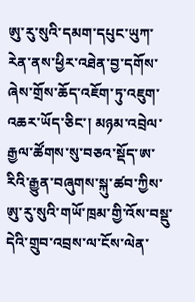ཨུ་རུ་སུའི་དམག་དཔུང་ཡུཀ་རེན་ནས་ཕྱིར་འཐེན་བྱ་དགོས་ཞེས་གྲོས་ཆོད་འཇོག་ཏུ་འཇུག་འཆར་ཡོད་ཅིང་། མཉམ་འབྲེལ་རྒྱལ་ཚོགས་སུ་བཅའ་སྡོད་ཨ་རིའི་རྒྱུན་བཞུགས་སྐུ་ཚབ་ཀྱིས་ཨུ་རུ་སུའི་གཡོ་ཁྲམ་གྱི་འོས་བསྡུ་དེའི་གྲུབ་འབྲས་ལ་ངོས་ལེན་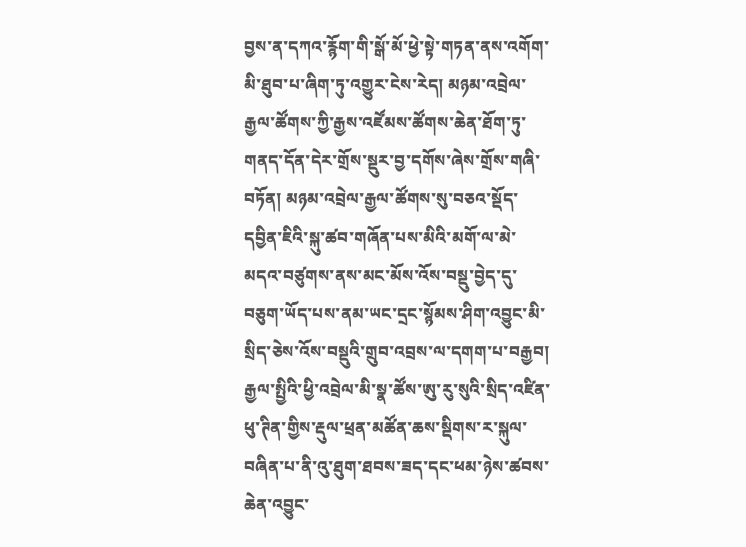བྱས་ན་དཀའ་རྙོག་གི་སྒོ་མོ་ཕྱེ་སྟེ་གཏན་ནས་འགོག་མི་ཐུབ་པ་ཞིག་ཏུ་འགྱུར་ངེས་རེད། མཉམ་འབྲེལ་རྒྱལ་ཚོགས་ཀྱི་རྒྱས་འཛོམས་ཚོགས་ཆེན་ཐོག་ཏུ་གནད་དོན་དེར་གྲོས་སྡུར་བྱ་དགོས་ཞེས་གྲོས་གཞི་བཏོན། མཉམ་འབྲེལ་རྒྱལ་ཚོགས་སུ་བཅའ་སྡོད་དབྱིན་ཇིའི་སྐུ་ཚབ་གཞོན་པས་མིའི་མགོ་ལ་མེ་མདའ་བཙུགས་ནས་མང་མོས་འོས་བསྡུ་བྱེད་དུ་བཅུག་ཡོད་པས་ནམ་ཡང་དྲང་སྙོམས་ཤིག་འབྱུང་མི་སྲིད་ཅེས་འོས་བསྡུའི་གྲུབ་འབྲས་ལ་དགག་པ་བརྒྱབ། རྒྱལ་སྤྱིའི་ཕྱི་འབྲེལ་མི་སྣ་ཚོས་ཨུ་རུ་སུའི་སྲིད་འཛིན་ཕུ་ཊིན་གྱིས་རྡུལ་ཕྲན་མཚོན་ཆས་སྡིགས་ར་སྐུལ་བཞིན་པ་ནི་འུ་ཐུག་ཐབས་ཟད་དང་ཕམ་ཉེས་ཚབས་ཆེན་འབྱུང་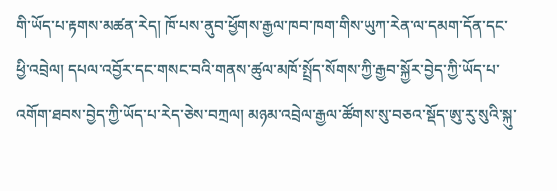གི་ཡོད་པ་རྟགས་མཚན་རེད། ཁོ་པས་ནུབ་ཕྱོགས་རྒྱལ་ཁབ་ཁག་གིས་ཡུཀ་རེན་ལ་དམག་དོན་དང་ཕྱི་འབྲེལ། དཔལ་འབྱོར་དང་གསང་བའི་གནས་ཚུལ་མཁོ་སྤྲོད་སོགས་ཀྱི་རྒྱབ་སྐྱོར་བྱེད་ཀྱི་ཡོད་པ་འགོག་ཐབས་བྱེད་ཀྱི་ཡོད་པ་རེད་ཅེས་བཀྲལ། མཉམ་འབྲེལ་རྒྱལ་ཚོགས་སུ་བཅའ་སྡོད་ཨུ་རུ་སུའི་སྐུ་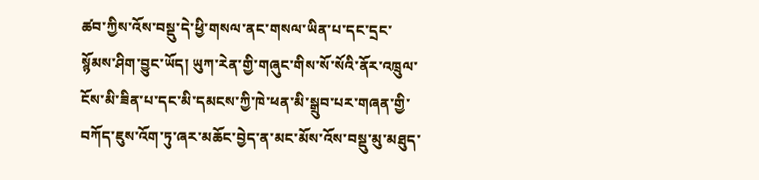ཚབ་ཀྱིས་འོས་བསྡུ་དེ་ཕྱི་གསལ་ནང་གསལ་ཡིན་པ་དང་དྲང་སྙོམས་ཤིག་བྱུང་ཡོད། ཡུཀ་རེན་གྱི་གཞུང་གིས་སོ་སོའི་ནོར་འཁྲུལ་ངོས་མི་ཟིན་པ་དང་མི་དམངས་ཀྱི་ཁེ་ཕན་མི་སྒྲུབ་པར་གཞན་གྱི་བཀོད་ཇུས་འོག་ཏུ་ཞར་མཆོང་བྱེད་ན་མང་མོས་འོས་བསྡུ་མུ་མཐུད་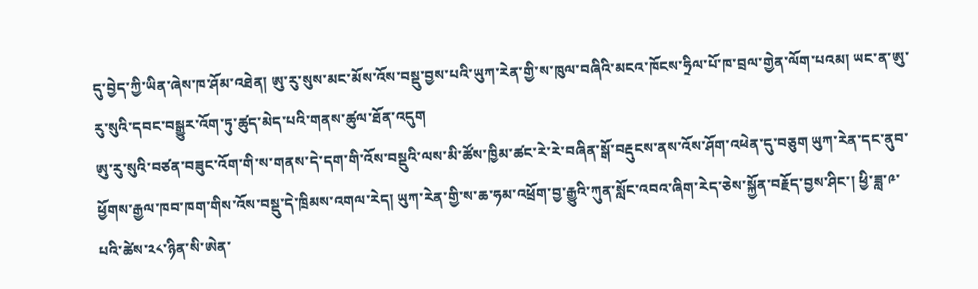དུ་བྱེད་ཀྱི་ཡིན་ཞེས་ཁ་ཤོམ་འཐེན། ཨུ་རུ་སུས་མང་མོས་འོས་བསྡུ་བྱས་པའི་ཡུཀ་རེན་གྱི་ས་ཁུལ་བཞིའི་མངའ་ཁོངས་ཧྲིལ་པོ་ཁ་བྲལ་གྱེན་ལོག་པའམ། ཡང་ན་ཨུ་རུ་སུའི་དབང་བསྒྱུར་འོག་ཏུ་ཚུད་མེད་པའི་གནས་ཚུལ་ཐོན་འདུག
ཨུ་རུ་སུའི་བཙན་བཟུང་འོག་གི་ས་གནས་དེ་དག་གི་འོས་བསྡུའི་ལས་མི་ཚོས་ཁྱིམ་ཚང་རེ་རེ་བཞིན་སྒོ་བརྡུངས་ནས་འོས་ཤོག་འཕེན་དུ་བཅུག ཡུཀ་རེན་དང་ནུབ་ཕྱོགས་རྒྱལ་ཁབ་ཁག་གིས་འོས་བསྡུ་དེ་ཁྲིམས་འགལ་རེད། ཡུཀ་རེན་གྱི་ས་ཆ་ཧམ་འཕྲོག་བྱ་རྒྱུའི་ཀུན་སློང་འབའ་ཞིག་རེད་ཅེས་སྐྱོན་བརྗོད་བྱས་ཤིང་། ཕྱི་ཟླ་༩་པའི་ཚེས་༢༨་ཉིན་སི་ཨེན་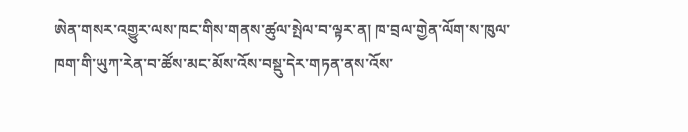ཨེན་གསར་འགྱུར་ལས་ཁང་གིས་གནས་ཚུལ་སྤེལ་བ་ལྟར་ན། ཁ་བྲལ་གྱེན་ལོག་ས་ཁུལ་ཁག་གི་ཡུཀ་རེན་བ་ཚོས་མང་མོས་འོས་བསྡུ་དེར་གཏན་ནས་འོས་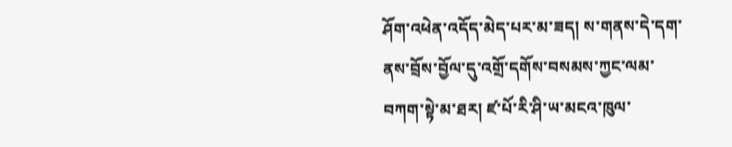ཤོག་འཕེན་འདོད་མེད་པར་མ་ཟད། ས་གནས་དེ་དག་ནས་བྲོས་བྱོལ་དུ་འགྲོ་དགོས་བསམས་ཀྱང་ལམ་བཀག་སྟེ་མ་ཐར། ཛ་པོ་རི་ཤི་ཡ་མངའ་ཁུལ་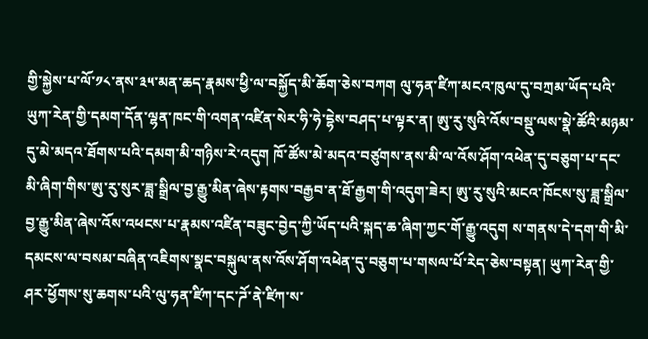གྱི་སྐྱེས་པ་ལོ་༡༨་ནས་༣༥་མན་ཆད་རྣམས་ཕྱི་ལ་བསྐྱོད་མི་ཆོག་ཅེས་བཀག ལུ་ཧན་ཛིཀ་མངའ་ཁུལ་དུ་བཀྲམ་ཡོད་པའི་ཡུཀ་རེན་གྱི་དམག་དོན་ལྷན་ཁང་གི་འགན་འཛིན་སེར་ཧི་ཧེ་དྷེས་བཤད་པ་ལྟར་ན། ཨུ་རུ་སུའི་འོས་བསྡུ་ལས་སྣེ་ཚོའི་མཉམ་དུ་མེ་མདའ་ཐོགས་པའི་དམག་མི་གཉིས་རེ་འདུག ཁོ་ཚོས་མེ་མདའ་བཙུགས་ནས་མི་ལ་འོས་ཤོག་འཕེན་དུ་བཅུག་པ་དང་མི་ཞིག་གིས་ཨུ་རུ་སུར་ཟླ་སྒྲིལ་བྱ་རྒྱུ་མིན་ཞེས་རྟགས་བརྒྱབ་ན་ཐོ་རྒྱག་གི་འདུག་ཟེར། ཨུ་རུ་སུའི་མངའ་ཁོངས་སུ་ཟླ་སྒྲིལ་བྱ་རྒྱུ་མིན་ཞེས་འོས་འཕངས་པ་རྣམས་འཛིན་བཟུང་བྱེད་ཀྱི་ཡོད་པའི་སྐད་ཆ་ཞིག་ཀྱང་གོ་རྒྱུ་འདུག ས་གནས་དེ་དག་གི་མི་དམངས་ལ་བསམ་བཞིན་འཇིགས་སྣང་བསྐུལ་ནས་འོས་ཤོག་འཕེན་དུ་བཅུག་པ་གསལ་པོ་རེད་ཅེས་བསྟན། ཡུཀ་རེན་གྱི་ཤར་ཕྱོགས་སུ་ཆགས་པའི་ལུ་ཧན་ཛིཀ་དང་ཌོ་ནེ་ཛིཀ་ས་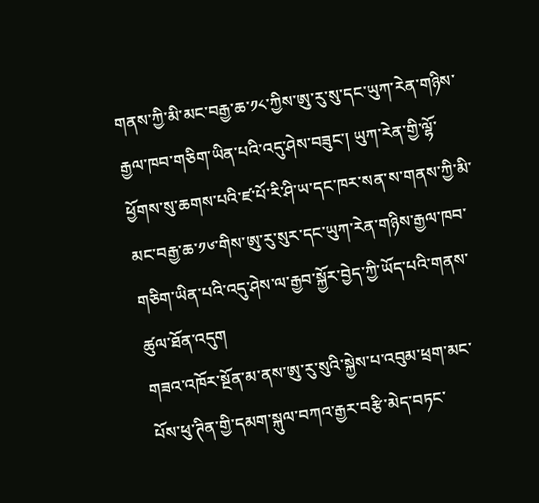གནས་ཀྱི་མི་མང་བརྒྱ་ཆ་༡༨་ཀྱིས་ཨུ་རུ་སུ་དང་ཡུཀ་རེན་གཉིས་རྒྱལ་ཁབ་གཅིག་ཡིན་པའི་འདུ་ཤེས་བཟུང་། ཡུཀ་རེན་གྱི་ལྷོ་ཕྱོགས་སུ་ཆགས་པའི་ཛ་པོ་རི་ཤི་ཡ་དང་ཁར་སན་ས་གནས་ཀྱི་མི་མང་བརྒྱ་ཆ་༡༦་གིས་ཨུ་རུ་སུར་དང་ཡུཀ་རེན་གཉིས་རྒྱལ་ཁབ་གཅིག་ཡིན་པའི་འདུ་ཤེས་ལ་རྒྱབ་སྐྱོར་བྱེད་ཀྱི་ཡོད་པའི་གནས་ཚུལ་ཐོན་འདུག
གཟའ་འཁོར་སྔོན་མ་ནས་ཨུ་རུ་སུའི་སྐྱེས་པ་འབུམ་ཕྲག་མང་པོས་ཕུ་ཊིན་གྱི་དམག་སྐུལ་བཀའ་རྒྱར་བརྩི་མེད་བཏང་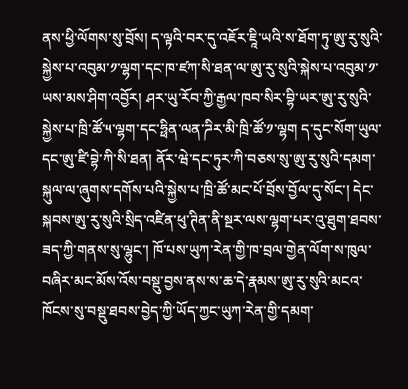ནས་ཕྱི་ལོགས་སུ་བྲོས། ད་ལྟའི་བར་དུ་འཇོར་ཇཱི་ཡའི་ས་ཐོག་ཏུ་ཨུ་རུ་སུའི་སྐྱེས་པ་འབུམ་༡་ལྷག་དང་ཁ་ཛཀ་སི་ཐན་ལ་ཨུ་རུ་སུའི་སྐེས་པ་འབུམ་༡་ཡས་མས་ཤིག་འབྱོར། ཤར་ཡུ་རོབ་ཀྱི་རྒྱལ་ཁབ་སིར་བྷི་ཡར་ཨུ་རུ་སུའི་སྐྱེས་པ་ཁྲི་ཚོ་༥་ལྷག་དང་ཧྥིན་ལན་ཌིར་མི་ཁྲི་ཚོ་༡་ལྷག ད་དུང་སོག་ཡུལ་དང་ཨུ་ཛི་བྷེ་ཀི་སི་ཐན། ནོར་ཝེ་དང་ཏུར་ཀི་བཅས་སུ་ཨུ་རུ་སུའི་དམག་སྐུལ་ལ་ཞུགས་དགོས་པའི་སྐྱེས་པ་ཁྲི་ཚོ་མང་པོ་བྲོས་བྱོལ་དུ་སོང་། དེང་སྐབས་ཨུ་རུ་སུའི་སྲིད་འཛིན་ཕུ་ཊིན་ནི་སྔར་ལས་ལྷག་པར་འུ་ཐུག་ཐབས་ཟད་ཀྱི་གནས་སུ་ལྷུང་། ཁོ་པས་ཡུཀ་རེན་གྱི་ཁ་བྲལ་གྱེན་ལོག་ས་ཁུལ་བཞིར་མང་མོས་འོས་བསྡུ་བྱས་ནས་ས་ཆ་དེ་རྣམས་ཨུ་རུ་སུའི་མངའ་ཁོངས་སུ་བསྡུ་ཐབས་བྱེད་ཀྱི་ཡོད་ཀྱང་ཡུཀ་རེན་གྱི་དམག་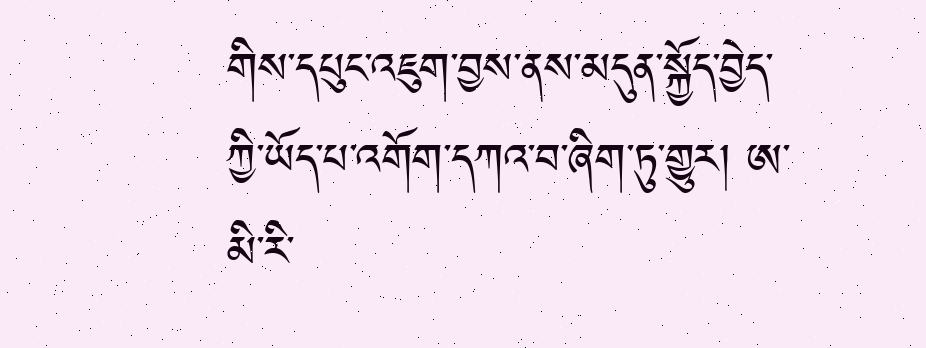གིས་དཔུང་འཇུག་བྱས་ནས་མདུན་སྐྱོད་བྱེད་ཀྱི་ཡོད་པ་འགོག་དཀའ་བ་ཞིག་ཏུ་གྱུར། ཨ་མི་རི་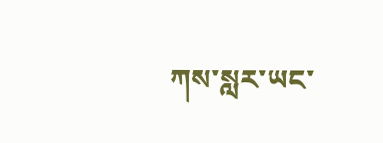ཀས་སླར་ཡང་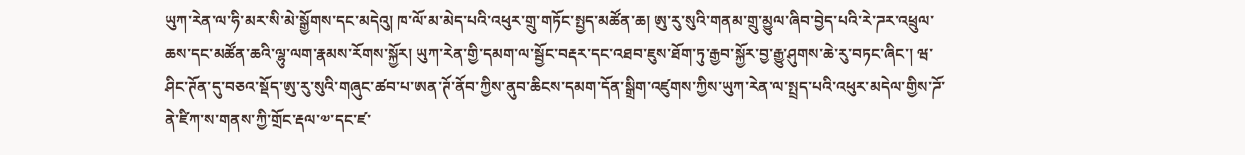ཡུཀ་རེན་ལ་ཧི་མར་སི་མེ་སྒྱོགས་དང་མདེའུ། ཁ་ལོ་མ་མེད་པའི་འཕུར་གྲུ་གཏོང་སྤྱད་མཚོན་ཆ། ཨུ་རུ་སུའི་གནམ་གྲུ་མྱུལ་ཞིབ་བྱེད་པའི་རེ་ཌར་འཕྲུལ་ཆས་དང་མཚོན་ཆའི་ལྷུ་ལག་རྣམས་རོགས་སྐྱོར། ཡུཀ་རེན་གྱི་དམག་ལ་སྦྱོང་བརྡར་དང་འཐབ་ཇུས་ཐོག་ཏུ་རྒྱབ་སྐྱོར་བྱ་རྒྱུ་ཤུགས་ཆེ་རུ་བཏང་ཞིང་། ཝ་ཤིང་ཊོན་དུ་བཅའ་སྡོད་ཨུ་རུ་སུའི་གཞུང་ཚབ་པ་ཨན་ཊོ་ནོབ་ཀྱིས་ནུབ་ཆིངས་དམག་དོན་སྒྲིག་འཛུགས་ཀྱིས་ཡུཀ་རེན་ལ་སྤྲད་པའི་འཕུར་མདེལ་གྱིས་ཌོ་ནེ་ཛིཀ་ས་གནས་ཀྱི་གྲོང་རྡལ་༧་དང་ཛ་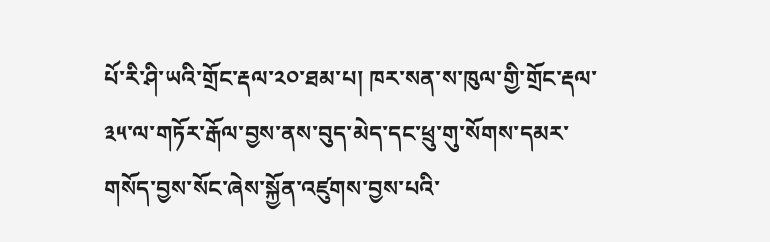པོ་རི་ཤི་ཡའི་གྲོང་རྡལ་༢༠་ཐམ་པ། ཁར་སན་ས་ཁུལ་གྱི་གྲོང་རྡལ་༣༥་ལ་གཏོར་རྒོལ་བྱས་ནས་བུད་མེད་དང་ཕྲུ་གུ་སོགས་དམར་གསོད་བྱས་སོང་ཞེས་སྐྱོན་འཛུགས་བྱས་པའི་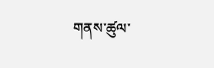གནས་ཚུལ་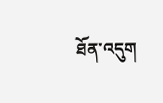ཐོན་འདུག